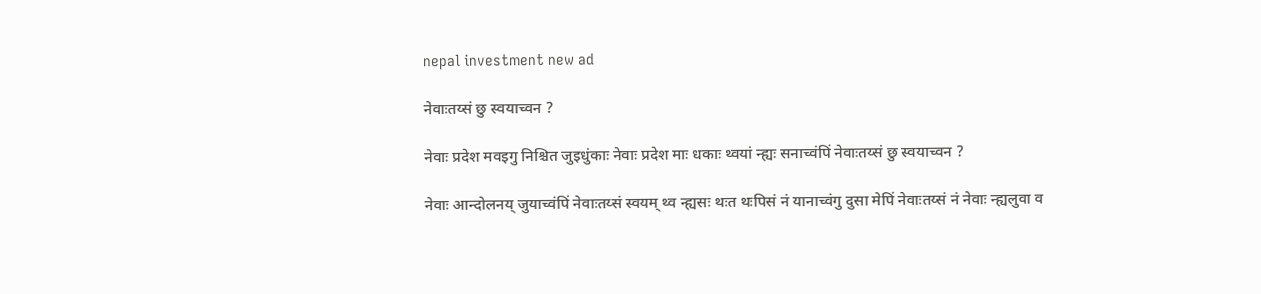nepal investment new ad

नेवाःतय्सं छु स्वयाच्वन ?

नेवाः प्रदेश मवइगु निश्चित जुइधुंकाः नेवाः प्रदेश माः धकाः थ्वयां न्ह्यः सनाच्वंपिं नेवाःतय्सं छु स्वयाच्वन ?

नेवाः आन्दोलनय् जुयाच्वंपिं नेवाःतय्सं स्वयम् थ्व न्ह्यसः थःत थःपिसं नं यानाच्वंगु दुसा मेपिं नेवाःतय्सं नं नेवाः न्ह्यलुवा व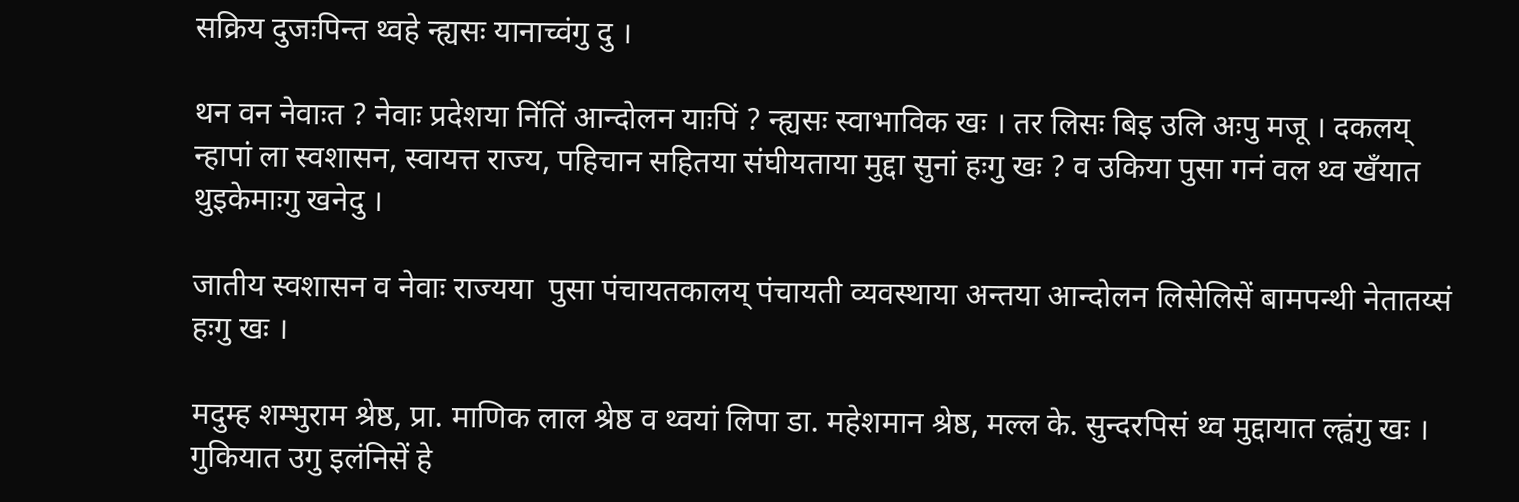सक्रिय दुजःपिन्त थ्वहे न्ह्यसः यानाच्वंगु दु ।

थन वन नेवाःत ? नेवाः प्रदेशया निंतिं आन्दोलन याःपिं ? न्ह्यसः स्वाभाविक खः । तर लिसः बिइ उलि अःपु मजू । दकलय् न्हापां ला स्वशासन, स्वायत्त राज्य, पहिचान सहितया संघीयताया मुद्दा सुनां हःगु खः ? व उकिया पुसा गनं वल थ्व खँयात थुइकेमाःगु खनेदु ।

जातीय स्वशासन व नेवाः राज्यया  पुसा पंचायतकालय् पंचायती व्यवस्थाया अन्तया आन्दोलन लिसेलिसें बामपन्थी नेतातय्सं हःगु खः ।

मदुम्ह शम्भुराम श्रेष्ठ, प्रा. माणिक लाल श्रेष्ठ व थ्वयां लिपा डा. महेशमान श्रेष्ठ, मल्ल के. सुन्दरपिसं थ्व मुद्दायात ल्ह्वंगु खः । गुकियात उगु इलंनिसें हे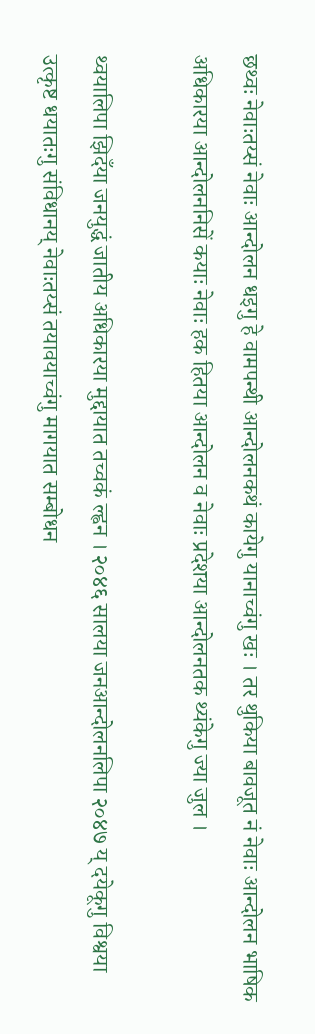छथ्वः नेवाःतय्सं नेवाः आन्दोलन धइगु हे वामपन्थी आन्दोलनकथं कायेगु यानाच्वंगु खः । तर थुकिया बावजूत नं नेवाः आन्दोलन भाषिक अधिकारया आन्दोलननिसें कयाः नेवाः हक हितया आन्दोलन व नेवाः प्रदेशया आन्दोलनतक थ्यंकेगु ज्या जुल ।

थ्वयालिपा झिदँया जनयुद्धं जातीय अधिकारया मुद्दायात तच्वकं ल्ह्वन । २०४६ सालया जनआन्दोलनलिपा २०४७ य् दयेकूगु विश्वया उत्कृष्ट धयातःगु संविधानय् नेवाःतय्सं तयावयाच्वंगु मागयात सम्बोधन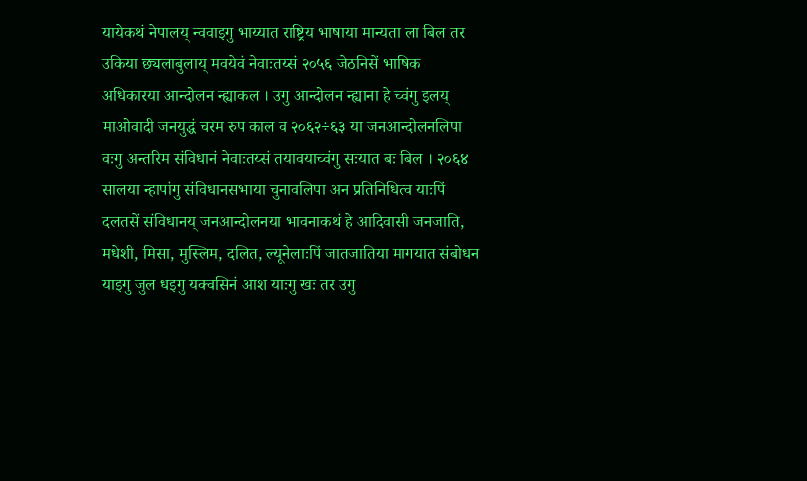यायेकथं नेपालय् न्ववाइगु भाय्यात राष्ट्रिय भाषाया मान्यता ला बिल तर उकिया छ्यलाबुलाय् मवयेवं नेवाःतय्सं २०५६ जेठनिसें भाषिक अधिकारया आन्दोलन न्ह्याकल । उगु आन्दोलन न्ह्याना हे च्वंगु इलय् माओवादी जनयुद्धं चरम रुप काल व २०६२÷६३ या जनआन्दोलनलिपा वःगु अन्तरिम संविधानं नेवाःतय्सं तयावयाच्वंगु सःयात बः बिल । २०६४ सालया न्हापांगु संविधानसभाया चुनावलिपा अन प्रतिनिधित्व याःपिं दलतसें संविधानय् जनआन्दोलनया भावनाकथं हे आदिवासी जनजाति, मधेशी, मिसा, मुस्लिम, दलित, ल्यूनेलाःपिं जातजातिया मागयात संबोधन याइगु जुल धइगु यक्वसिनं आश याःगु खः तर उगु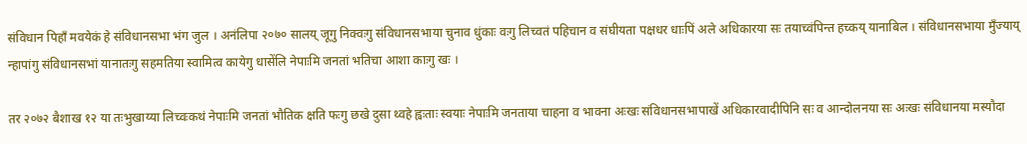संविधान पिहाँ मवयेकं हे संविधानसभा भंग जुल । अनंलिपा २०७० सालय् जूगु निक्वःगु संविधानसभाया चुनाव धुंकाः वःगु लिच्वतं पहिचान व संघीयता पक्षधर धाःपिं अले अधिकारया सः तयाच्वंपिन्त हच्कय् यानाबिल । संविधानसभाया मुँज्याय् न्हापांगु संविधानसभां यानातःगु सहमतिया स्वामित्व कायेगु धासेंलि नेपाःमि जनतां भतिचा आशा काःगु खः ।

तर २०७२ बैशाख १२ या तःभुखाय्या लिच्वःकथं नेपाःमि जनतां भौतिक क्षति फःगु छखे दुसा थ्वहे ह्वःताः स्वयाः नेपाःमि जनताया चाहना व भावना अःखः संविधानसभापाखें अधिकारवादीपिनि सः व आन्दोलनया सः अःखः संविधानया मस्यौदा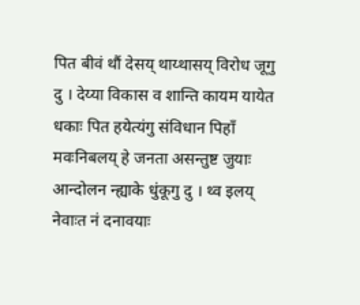पित बीवं थौं देसय् थाय्थासय् विरोध जूगु दु । देय्या विकास व शान्ति कायम यायेत धकाः पित हयेत्यंगु संविधान पिहाँ मवःनिबलय् हे जनता असन्तुष्ट जुयाः आन्दोलन न्ह्याके धुंकूगु दु । थ्व इलय् नेवाःत नं दनावयाः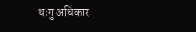थःगु अधिकार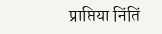प्राप्तिया निंतिं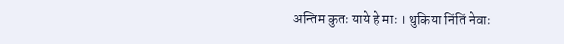अन्तिम कुतः याये हे माः । थुकिया निंतिं नेवाः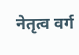नेतृत्व वर्ग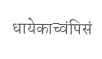धायेकाच्वंपिसं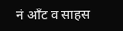नं आँट व साहस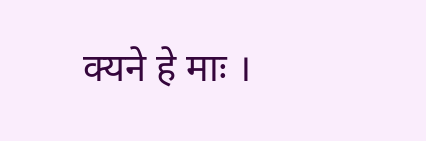क्यने हे माः ।